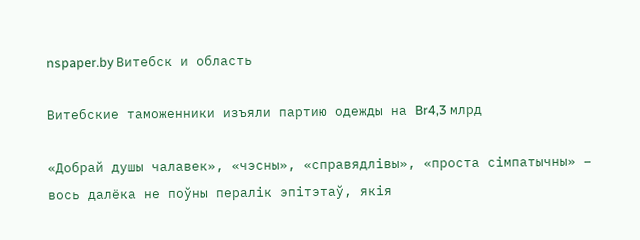nspaper.by Витебск и область

Витебские таможенники изъяли партию одежды на Br4,3 млрд

«Добрай душы чалавек», «чэсны», «справядлівы», «проста сімпатычны» – вось далёка не поўны пералік эпітэтаў, якія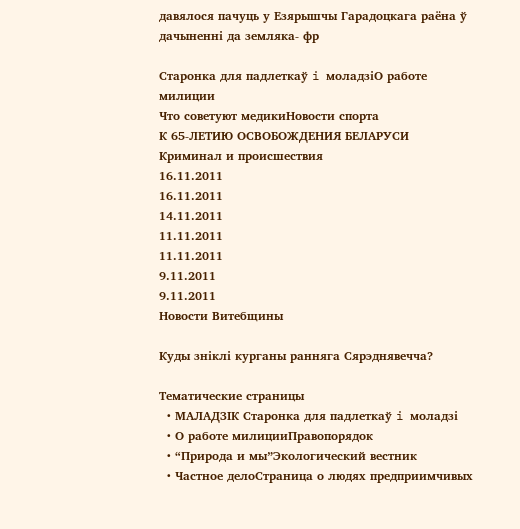давялося пачуць у Езярышчы Гарадоцкага раёна ў дачыненні да земляка- фр

Старонка для падлеткаў i моладзiО работе милиции
Что советуют медикиНовости спорта
К 65-ЛЕТИЮ ОСВОБОЖДЕНИЯ БЕЛАРУСИ
Криминал и происшествия
16.11.2011
16.11.2011
14.11.2011
11.11.2011
11.11.2011
9.11.2011
9.11.2011
Новости Витебщины

Куды зніклі курганы ранняга Сярэднявечча?

Тематические страницы
  • МАЛАДЗІК Старонка для падлеткаў i моладзi
  • О работе милицииПравопорядок
  • “Природа и мы”Экологический вестник
  • Частное делоСтраница о людях предприимчивых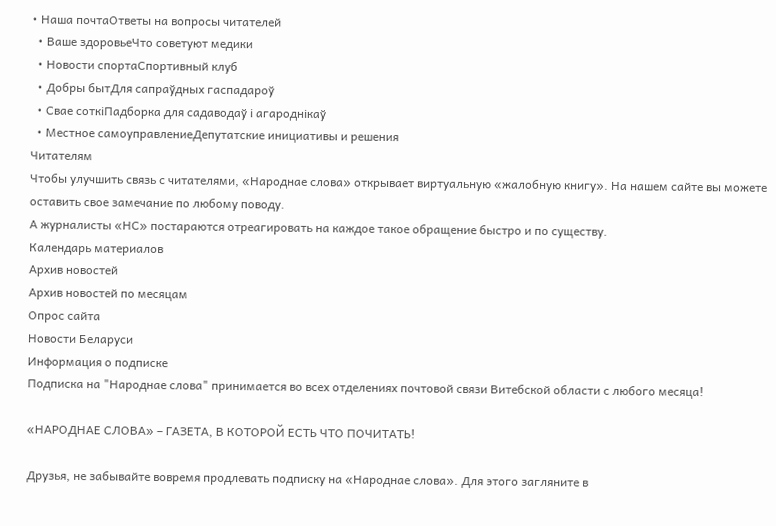• Наша почтаОтветы на вопросы читателей
  • Ваше здоровьеЧто советуют медики
  • Новости спортаСпортивный клуб
  • Добры бытДля сапраўдных гаспадароў
  • Свае соткiПадборка для садаводаў і агароднікаў
  • Местное самоуправлениеДепутатские инициативы и решения
Читателям
Чтобы улучшить связь с читателями, «Народнае слова» открывает виртуальную «жалобную книгу». На нашем сайте вы можете оставить свое замечание по любому поводу.
А журналисты «НС» постараются отреагировать на каждое такое обращение быстро и по существу.
Календарь материалов
Архив новостей
Архив новостей по месяцам
Опрос сайта
Новости Беларуси
Информация о подписке
Подписка на "Народнаe слова" принимается во всех отделениях почтовой связи Витебской области с любого месяца!

«НАРОДНАЕ СЛОВА» – ГАЗЕТА, В КОТОРОЙ ЕСТЬ ЧТО ПОЧИТАТЬ!

Друзья, не забывайте вовремя продлевать подписку на «Народнае слова». Для этого загляните в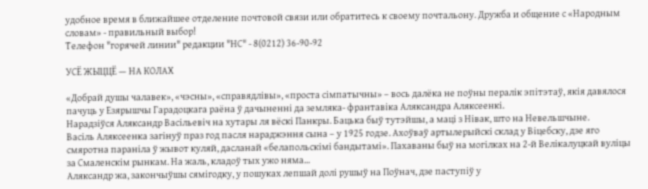удобное время в ближайшее отделение почтовой связи или обратитесь к своему почтальону. Дружба и общение с «Народным словам» - правильный выбор!
Телефон "горячей линии" редакции "НС" - 8(0212) 36-90-92

УСЁ ЖЫЦЦЁ — НА КОЛАХ

«Добрай душы чалавек», «чэсны», «справядлівы», «проста сімпатычны» – вось далёка не поўны пералік эпітэтаў, якія давялося пачуць у Езярышчы Гарадоцкага раёна ў дачыненні да земляка- франтавіка Аляксандра Аляксеенкі.
Нарадзіўся Аляксандр Васільевіч на хутары ля вёскі Панкры. Бацька быў тутэйшы, а маці з Нівак, што на Невельшчыне.
Васіль Аляксеенка загінуў праз год пасля нараджэння сына – у 1925 годзе. Ахоўваў артылерыйскі склад у Віцебску, дзе яго смяротна параніла ў жывот куляй, дасланай «белапольскімі бандытамі». Пахаваны быў на могілках на 2-й Велікалуцкай вуліцы за Смаленскім рынкам. На жаль, кладоў тых ужо няма...
Аляксандр жа, закончыўшы сямігодку, у пошуках лепшай долі рушыў на Поўнач, дзе паступіў у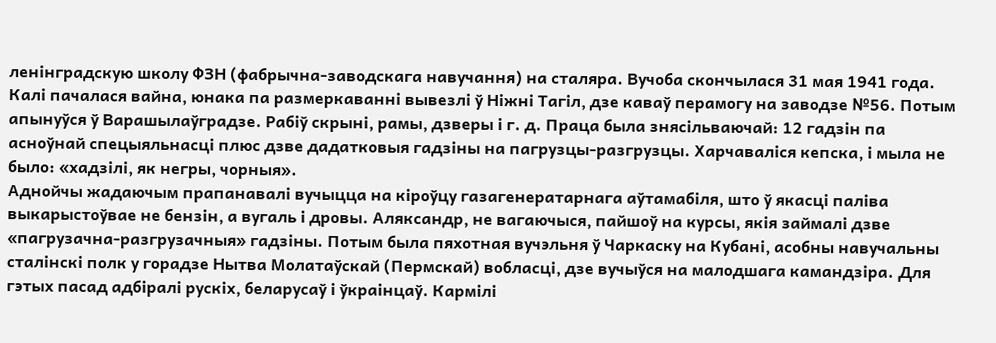ленінградскую школу ФЗН (фабрычна-заводскага навучання) на сталяра. Вучоба скончылася 31 мая 1941 года. Калі пачалася вайна, юнака па размеркаванні вывезлі ў Ніжні Тагіл, дзе каваў перамогу на заводзе №56. Потым апынуўся ў Варашылаўградзе. Рабіў скрыні, рамы, дзверы і г. д. Праца была знясільваючай: 12 гадзін па асноўнай спецыяльнасці плюс дзве дадатковыя гадзіны на пагрузцы-разгрузцы. Харчаваліся кепска, і мыла не было: «хадзілі, як негры, чорныя».
Аднойчы жадаючым прапанавалі вучыцца на кіроўцу газагенератарнага аўтамабіля, што ў якасці паліва выкарыстоўвае не бензін, а вугаль і дровы. Аляксандр, не вагаючыся, пайшоў на курсы, якія займалі дзве «пагрузачна-разгрузачныя» гадзіны. Потым была пяхотная вучэльня ў Чаркаску на Кубані, асобны навучальны сталінскі полк у горадзе Нытва Молатаўскай (Пермскай) вобласці, дзе вучыўся на малодшага камандзіра. Для гэтых пасад адбіралі рускіх, беларусаў і ўкраінцаў. Кармілі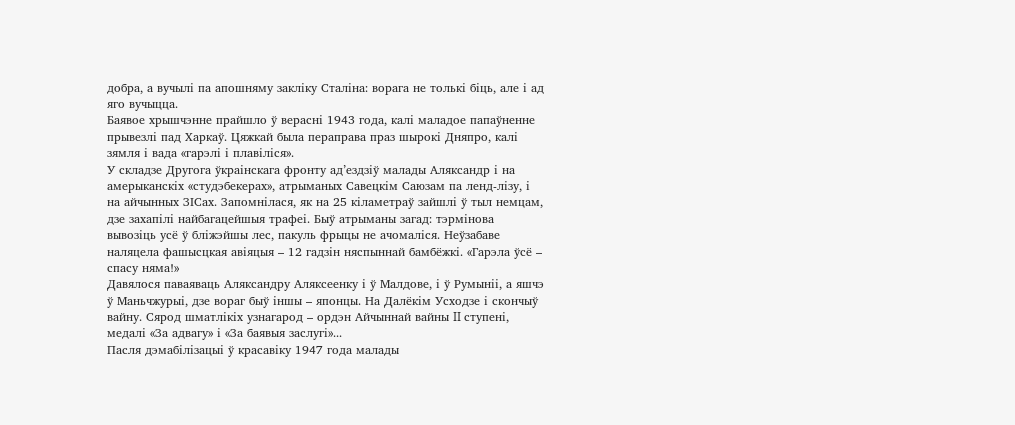добра, а вучылі па апошняму закліку Сталіна: ворага не толькі біць, але і ад яго вучыцца.
Баявое хрышчэнне прайшло ў верасні 1943 года, калі маладое папаўненне прывезлі пад Харкаў. Цяжкай была пераправа праз шырокі Дняпро, калі зямля і вада «гарэлі і плавіліся».
У складзе Другога ўкраінскага фронту ад’ездзіў малады Аляксандр і на амерыканскіх «студэбекерах», атрыманых Савецкім Саюзам па ленд-лізу, і на айчынных ЗІСах. Запомнілася, як на 25 кіламетраў зайшлі ў тыл немцам, дзе захапілі найбагацейшыя трафеі. Быў атрыманы загад: тэрмінова вывозіць усё ў бліжэйшы лес, пакуль фрыцы не ачомаліся. Неўзабаве наляцела фашысцкая авіяцыя – 12 гадзін няспыннай бамбёжкі. «Гарэла ўсё – спасу няма!»
Давялося паваяваць Аляксандру Аляксеенку і ў Малдове, і ў Румыніі, а яшчэ ў Маньчжурыі, дзе вораг быў іншы – японцы. На Далёкім Усходзе і скончыў вайну. Сярод шматлікіх узнагарод – ордэн Айчыннай вайны II ступені, медалі «За адвагу» і «За баявыя заслугі»...
Пасля дэмабілізацыі ў красавіку 1947 года малады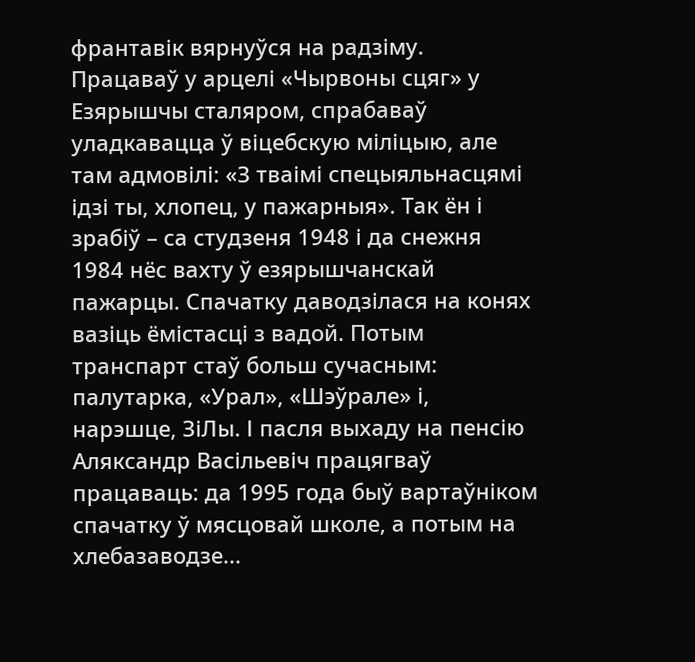франтавік вярнуўся на радзіму. Працаваў у арцелі «Чырвоны сцяг» у Езярышчы сталяром, спрабаваў уладкавацца ў віцебскую міліцыю, але там адмовілі: «З тваімі спецыяльнасцямі ідзі ты, хлопец, у пажарныя». Так ён і зрабіў – са студзеня 1948 і да снежня 1984 нёс вахту ў езярышчанскай пажарцы. Спачатку даводзілася на конях вазіць ёмістасці з вадой. Потым транспарт стаў больш сучасным: палутарка, «Урал», «Шэўрале» і, нарэшце, ЗіЛы. І пасля выхаду на пенсію Аляксандр Васільевіч працягваў працаваць: да 1995 года быў вартаўніком спачатку ў мясцовай школе, а потым на хлебазаводзе...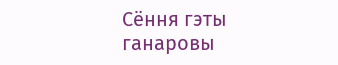Сёння гэты ганаровы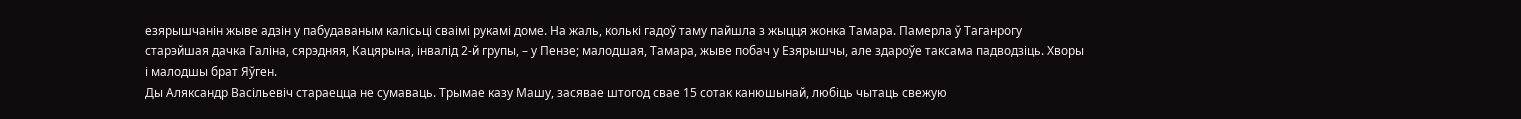езярышчанін жыве адзін у пабудаваным калісьці сваімі рукамі доме. На жаль, колькі гадоў таму пайшла з жыцця жонка Тамара. Памерла ў Таганрогу старэйшая дачка Галіна, сярэдняя, Кацярына, інвалід 2-й групы, – у Пензе; малодшая, Тамара, жыве побач у Езярышчы, але здароўе таксама падводзіць. Хворы і малодшы брат Яўген.
Ды Аляксандр Васільевіч стараецца не сумаваць. Трымае казу Машу, засявае штогод свае 15 сотак канюшынай, любіць чытаць свежую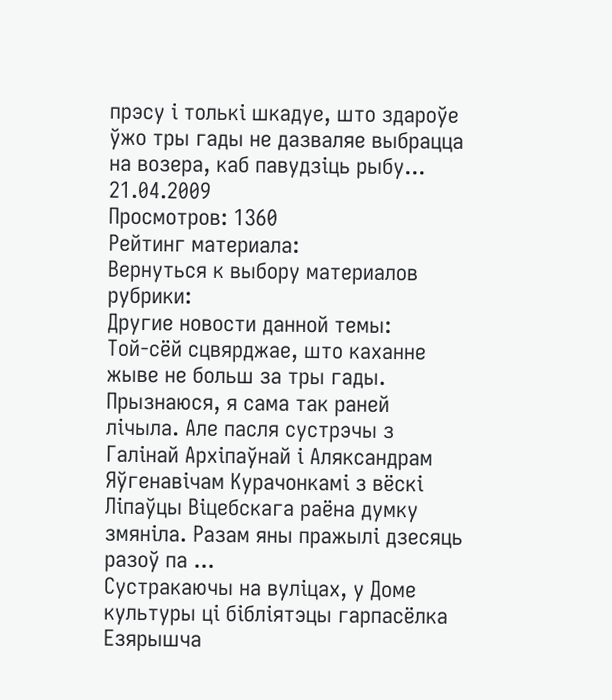прэсу і толькі шкадуе, што здароўе ўжо тры гады не дазваляе выбрацца на возера, каб павудзіць рыбу...
21.04.2009
Просмотров: 1360
Рейтинг материала:
Вернуться к выбору материалов рубрики:
Другие новости данной темы:
Той-сёй сцвярджае, што каханне жыве не больш за тры гады. Прызнаюся, я сама так раней лічыла. Але пасля сустрэчы з Галінай Архіпаўнай і Аляксандрам Яўгенавічам Курачонкамі з вёскі Ліпаўцы Віцебскага раёна думку змяніла. Разам яны пражылі дзесяць разоў па ...
Сустракаючы на вуліцах, у Доме культуры ці бібліятэцы гарпасёлка Езярышча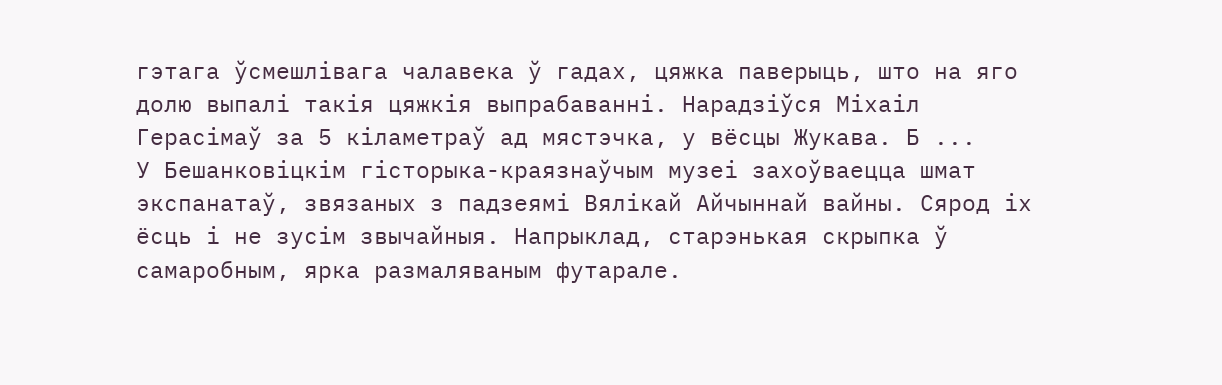гэтага ўсмешлівага чалавека ў гадах, цяжка паверыць, што на яго долю выпалі такія цяжкія выпрабаванні. Нарадзіўся Міхаіл Герасімаў за 5 кіламетраў ад мястэчка, у вёсцы Жукава. Б ...
У Бешанковіцкім гісторыка-краязнаўчым музеі захоўваецца шмат экспанатаў, звязаных з падзеямі Вялікай Айчыннай вайны. Сярод іх ёсць і не зусім звычайныя. Напрыклад, старэнькая скрыпка ў самаробным, ярка размаляваным футарале.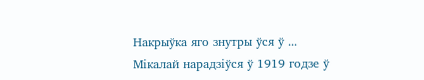Накрыўка яго знутры ўся ў ...
Мікалай нарадзіўся ў 1919 годзе ў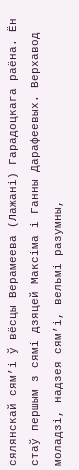сялянскай сям’і ў вёсцы Верамеева (Лажані) Гарадоцкага раёна. Ён стаў першым з сямі дзяцей Максіма і Ганны Дарафеевых. Верхавод моладзі, надзея сям’і, вельмі разумны,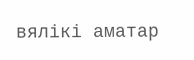вялікі аматар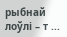рыбнай лоўлі – т ...